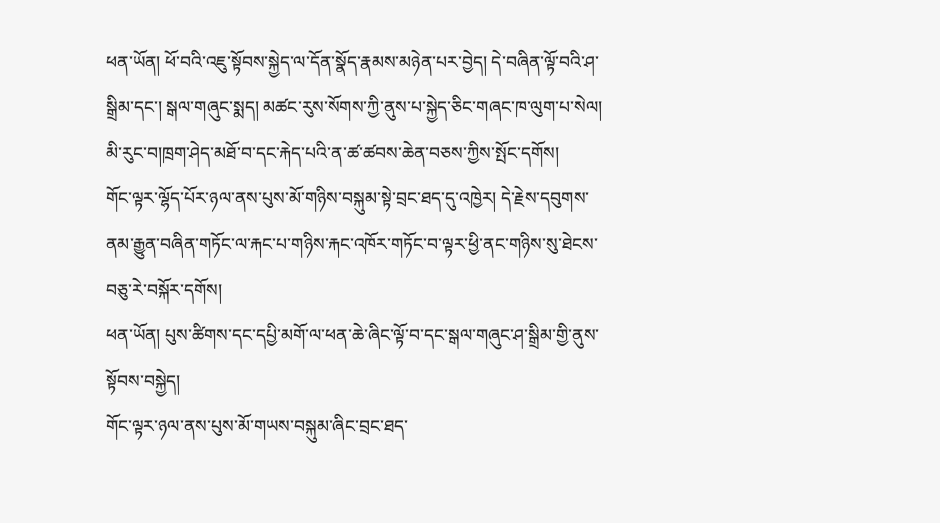ཕན་ཡོན། ཕོ་བའི་འཇུ་སྟོབས་སྐྱེད་ལ་དོན་སྣོད་རྣམས་མཉེན་པར་བྱེད། དེ་བཞིན་ལྟོ་བའི་ཤ་སྒྲིམ་དང་། སྒལ་གཞུང་སྨད། མཚང་རུས་སོགས་ཀྱི་ནུས་པ་སྐྱེད་ཅིང་གཞང་ཁ་ལུག་པ་སེལ།
མི་རུང་བ།ཁྲག་ཤེད་མཐོ་བ་དང་རྐེད་པའི་ན་ཚ་ཚབས་ཆེན་བཅས་ཀྱིས་སྤོང་དགོས།
གོང་ལྟར་ལྷོད་པོར་ཉལ་ནས་པུས་མོ་གཉིས་བསྐུམ་སྟེ་བྲང་ཐད་དུ་འཁྱེར། དེ་རྗེས་དབུགས་ནམ་རྒྱུན་བཞིན་གཏོང་ལ་རྐང་པ་གཉིས་རྐང་འཁོར་གཏོང་བ་ལྟར་ཕྱི་ནང་གཉིས་སུ་ཐེངས་བཅུ་རེ་བསྐོར་དགོས།
ཕན་ཡོན། པུས་ཚིགས་དང་དཔྱི་མགོ་ལ་ཕན་ཆེ་ཞིང་ལྟོ་བ་དང་སྒལ་གཞུང་ཤ་སྒྲིམ་གྱི་ནུས་སྟོབས་བསྐྱེད།
གོང་ལྟར་ཉལ་ནས་པུས་མོ་གཡས་བསྐུམ་ཞིང་བྲང་ཐད་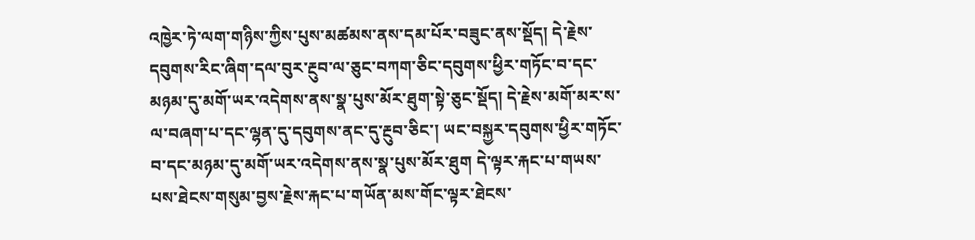འཁྱེར་ཏེ་ལག་གཉིས་ཀྱིས་པུས་མཚམས་ནས་དམ་པོར་བཟུང་ནས་སྡོད། དེ་རྗེས་དབུགས་རིང་ཞིག་དལ་བུར་རྔུབ་ལ་ཅུང་བཀག་ཅིང་དབུགས་ཕྱིར་གཏོང་བ་དང་མཉམ་དུ་མགོ་ཡར་འདེགས་ནས་སྣ་པུས་མོར་ཐུག་སྟེ་ཅུང་སྡོད། དེ་རྗེས་མགོ་མར་ས་ལ་བཞག་པ་དང་ལྷན་དུ་དབུགས་ནང་དུ་རྔུབ་ཅིང་། ཡང་བསྐྱར་དབུགས་ཕྱིར་གཏོང་བ་དང་མཉམ་དུ་མགོ་ཡར་འདེགས་ནས་སྣ་པུས་མོར་ཐུག དེ་ལྟར་རྐང་པ་གཡས་པས་ཐེངས་གསུམ་བྱས་རྗེས་རྐང་པ་གཡོན་མས་གོང་ལྟར་ཐེངས་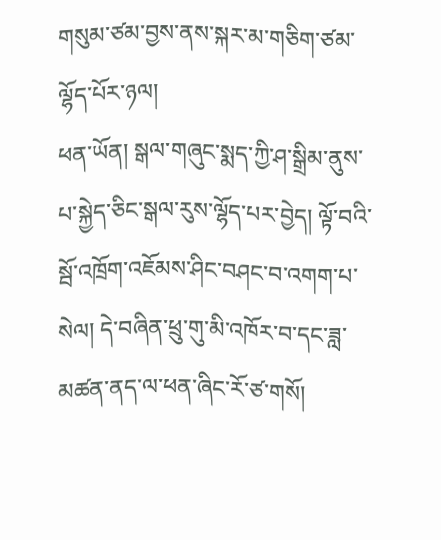གསུམ་ཙམ་བྱས་ནས་སྐར་མ་གཅིག་ཙམ་ལྷོད་པོར་ཉལ།
ཕན་ཡོན། སྒལ་གཞུང་སྨད་ཀྱི་ཤ་སྒྲིམ་ནུས་པ་སྐྱེད་ཅིང་སྒལ་རུས་ལྷོད་པར་བྱེད། ལྟོ་བའི་སྦོ་འཁྲོག་འཇོམས་ཤིང་བཤང་བ་འགག་པ་སེལ། དེ་བཞིན་ཕྲུ་གུ་མི་འཁོར་བ་དང་ཟླ་མཚན་ནད་ལ་ཕན་ཞིང་རོ་ཙ་གསོ།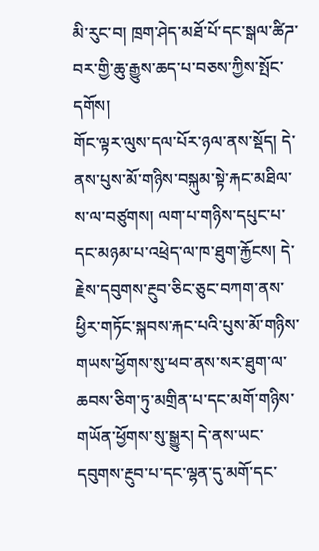མི་རུང་བ། ཁྲག་ཤེད་མཐོ་པོ་དང་སྒལ་ཚིཌ་བར་གྱི་ཆུ་རྒྱུས་ཆད་པ་བཅས་ཀྱིས་སྤོང་དགོས།
གོང་ལྟར་ལུས་དལ་པོར་ཉལ་ནས་སྡོད། དེ་ནས་པུས་མོ་གཉིས་བསྐུམ་སྟེ་རྐང་མཐིལ་ས་ལ་བཙུགས། ལག་པ་གཉིས་དཔུང་པ་དང་མཉམ་པ་འཕྲེད་ལ་ཁ་ཐུག་རྐྱོངས། དེ་རྗེས་དབུགས་རྔུབ་ཅིང་ཅུང་བཀག་ནས་ཕྱིར་གཏོང་སྐབས་རྐང་པའི་པུས་མོ་གཉིས་གཡས་ཕྱོགས་སུ་ཕབ་ནས་སར་ཐུག་ལ་ཆབས་ཅིག་ཏུ་མགྲིན་པ་དང་མགོ་གཉིས་གཡོན་ཕྱོགས་སུ་སྒྱུར། དེ་ནས་ཡང་དབུགས་རྔུབ་པ་དང་ལྷན་དུ་མགོ་དང་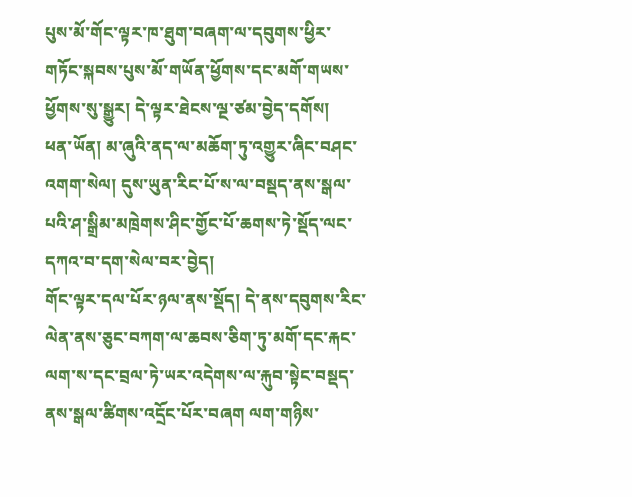པུས་མོ་གོང་ལྟར་ཁ་ཐུག་བཞག་ལ་དབུགས་ཕྱིར་གཏོང་སྐབས་པུས་མོ་གཡོན་ཕྱོགས་དང་མགོ་གཡས་ཕྱོགས་སུ་སྒྱུར། དེ་ལྟར་ཐེངས་ལྔ་ཙམ་བྱེད་དགོས།
ཕན་ཡོན། མ་ཞུའི་ནད་ལ་མཆོག་ཏུ་འགྱུར་ཞིང་བཤང་འགག་སེལ། དུས་ཡུན་རིང་པོ་ས་ལ་བསྡད་ནས་སྒལ་པའི་ཤ་སྒྲིམ་མཁྲེགས་ཤིང་གྱོང་པོ་ཆགས་ཏེ་སྡོད་ལང་དཀའ་བ་དག་སེལ་བར་བྱེད།
གོང་ལྟར་དལ་པོར་ཉལ་ནས་སྡོད། དེ་ནས་དབུགས་རིང་ལེན་ནས་ཅུང་བཀག་ལ་ཆབས་ཅིག་ཏུ་མགོ་དང་རྐང་ལག་ས་དང་བྲལ་ཏེ་ཡར་འདེགས་ལ་རྐུབ་སྟེང་བསྡད་ནས་སྒལ་ཚིགས་འདྲོང་པོར་བཞག ལག་གཉིས་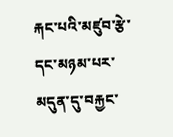རྐང་པའི་མཛུབ་རྩེ་དང་མཉམ་པར་མདུན་དུ་བརྐྱང་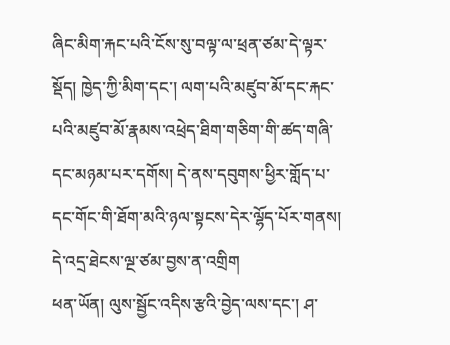ཞིང་མིག་རྐང་པའི་ངོས་སུ་བལྟ་ལ་ཕྲན་ཙམ་དེ་ལྟར་སྡོད། ཁྱེད་ཀྱི་མིག་དང་། ལག་པའི་མཛུབ་མོ་དང་རྐང་པའི་མཛུབ་མོ་རྣམས་འཕྲེད་ཐིག་གཅིག་གི་ཚད་གཞི་དང་མཉམ་པར་དགོས། དེ་ནས་དབུགས་ཕྱིར་གློད་པ་དང་གོང་གི་ཐོག་མའི་ཉལ་སྟངས་དེར་ལྷོད་པོར་གནས། དེ་འདྲ་ཐེངས་ལྔ་ཙམ་བྱས་ན་འགྲིག
ཕན་ཡོན། ལུས་སྦྱོང་འདིས་རྩའི་བྱེད་ལས་དང་། ཤ་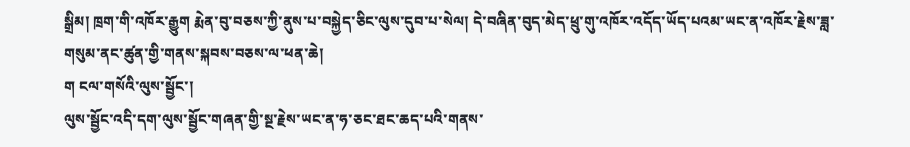སྒྲིམ། ཁྲག་གི་འཁོར་རྒྱུག རྨེན་བུ་བཅས་ཀྱི་ནུས་པ་བསྐྱེད་ཅིང་ལུས་དུབ་པ་སེལ། དེ་བཞིན་བུད་མེད་ཕྲུ་གུ་འཁོར་འདོད་ཡོད་པའམ་ཡང་ན་འཁོར་རྗེས་ཟླ་གསུམ་ནང་ཚུན་གྱི་གནས་སྐབས་བཅས་ལ་ཕན་ཆེ།
ག ངལ་གསོའི་ལུས་སྦྱོང་།
ལུས་སྦྱོང་འདི་དག་ལུས་སྦྱོང་གཞན་གྱི་སྔ་རྗེས་ཡང་ན་ཧ་ཅང་ཐང་ཆད་པའི་གནས་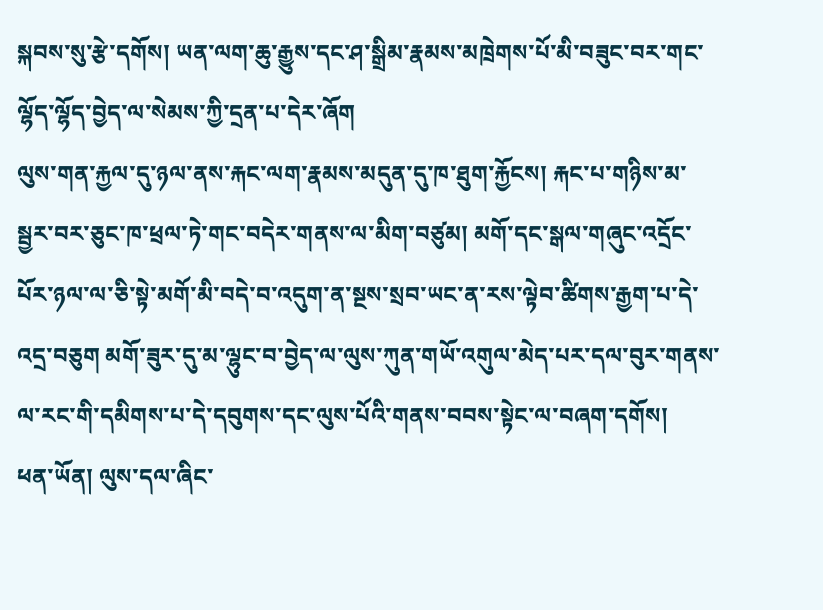སྐབས་སུ་རྩེ་དགོས། ཡན་ལག་ཆུ་རྒྱུས་དང་ཤ་སྒྲིམ་རྣམས་མཁྲེགས་པོ་མི་བཟུང་བར་གང་ལྷོད་ལྷོད་བྱེད་ལ་སེམས་ཀྱི་དྲན་པ་དེར་ཞོག
ལུས་གན་རྐྱལ་དུ་ཉལ་ནས་རྐང་ལག་རྣམས་མདུན་དུ་ཁ་ཐུག་རྐྱོངས། རྐང་པ་གཉིས་མ་སྦྱར་བར་ཅུང་ཁ་ཕྲལ་ཏེ་གང་བདེར་གནས་ལ་མིག་བཙུམ། མགོ་དང་སྒལ་གཞུང་འདྲོང་པོར་ཉལ་ལ་ཅི་སྟེ་མགོ་མི་བདེ་བ་འདུག་ན་སྔས་སྲབ་ཡང་ན་རས་ལྟེབ་ཚིགས་རྒྱག་པ་དེ་འདྲ་བཅུག མགོ་ཟུར་དུ་མ་ལྷུང་བ་བྱེད་ལ་ལུས་ཀུན་གཡོ་འགུལ་མེད་པར་དལ་བུར་གནས་ལ་རང་གི་དམིགས་པ་དེ་དབུགས་དང་ལུས་པོའི་གནས་བབས་སྟེང་ལ་བཞག་དགོས།
ཕན་ཡོན། ལུས་དལ་ཞིང་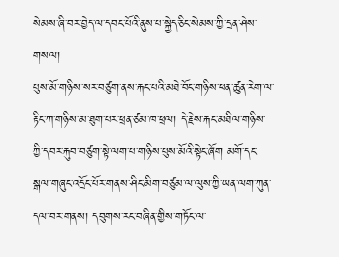སེམས་ཞི་བར་བྱེད་ལ་དབང་པོའི་ནུས་པ་སྐྱེད་ཅིང་སེམས་ཀྱི་དྲན་ཤེས་གསལ།
པུས་མོ་གཉིས་སར་བཙུག་ནས་རྐང་པའི་མཐེ་བོང་གཉིས་ཕན་ཚུན་རེག་ལ་རྟིང་ཀ་གཉིས་མ་ཐུག་པར་ཕྲན་ཙམ་ཁ་ཕྲལ། དེ་རྗེས་རྐང་མཐིལ་གཉིས་ཀྱི་དབར་རྐུབ་བཙུག་སྟེ་ལག་པ་གཉིས་པུས་མོའི་སྟེང་ཞོག མགོ་དང་སྒལ་གཞུང་འདྲོང་པོར་གནས་ཤིང་མིག་བཙུམ་ལ་ལུས་ཀྱི་ཡན་ལག་ཀུན་དལ་བར་གནས། དབུགས་རང་བཞིན་གྱིས་གཏོང་ལ་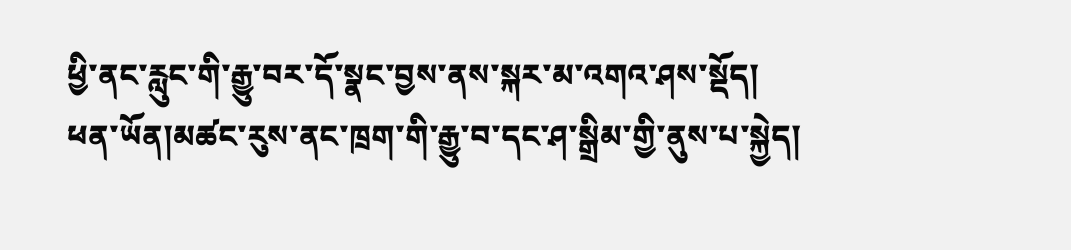ཕྱི་ནང་རླུང་གི་རྒྱུ་བར་དོ་སྣང་བྱས་ནས་སྐར་མ་འགའ་ཤས་སྡོད།
ཕན་ཡོན།མཚང་རུས་ནང་ཁྲག་གི་རྒྱུ་བ་དང་ཤ་སྒྲིམ་གྱི་ནུས་པ་སྐྱེད།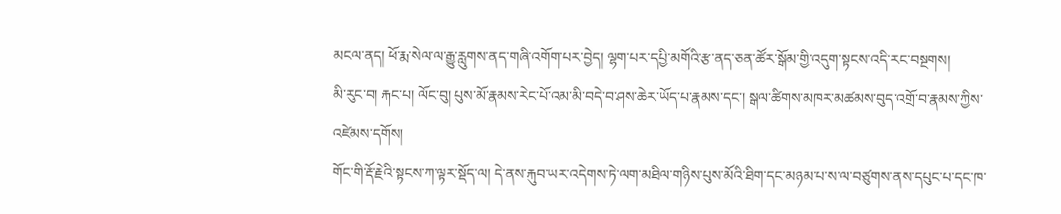མངལ་ནད། ཕོ་རྨ་སེལ་ལ་རྒྱུ་རླུགས་ནད་གཞི་འགོག་པར་བྱེད། ལྷག་པར་དཔྱི་མགོའི་རྩ་ནད་ཅན་ཚོར་སྒོམ་གྱི་འདུག་སྟངས་འདི་རང་བསྔགས།
མི་རུང་བ། རྐང་པ། ལོང་བུ། པུས་མོ་རྣམས་རེང་པོ་འམ་མི་བདེ་བ་ཤས་ཆེར་ཡོད་པ་རྣམས་དང་། སྒལ་ཚིགས་མཁར་མཚམས་བུད་འགྲོ་བ་རྣམས་ཀྱིས་འཛེམས་དགོས།
གོང་གི་རྡོ་རྗེའི་སྟངས་ཀ་ལྟར་སྡོད་ལ། དེ་ནས་རྐུབ་ཡར་འདེགས་ཏེ་ལག་མཐིལ་གཉིས་པུས་མོའི་ཐིག་དང་མཉམ་པ་ས་ལ་བཙུགས་ནས་དཔུང་པ་དང་ཁ་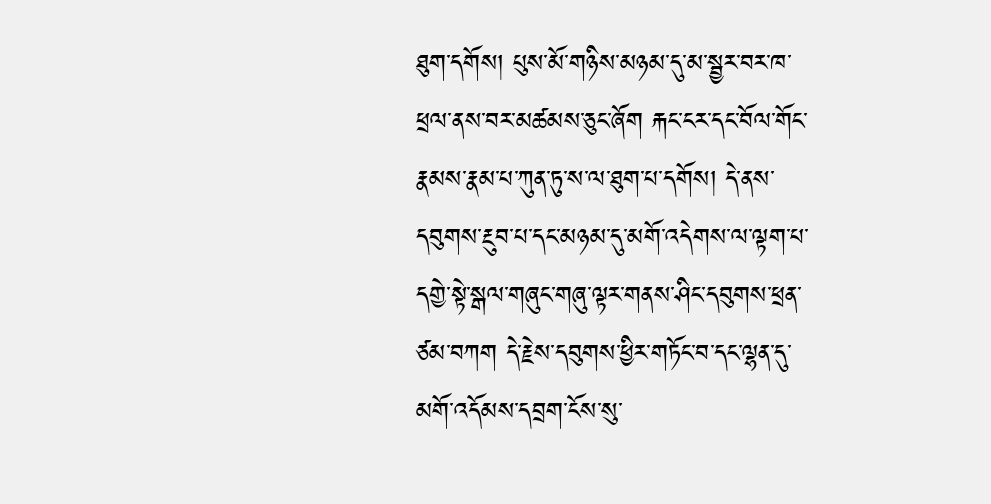ཐུག་དགོས། པུས་མོ་གཉིས་མཉམ་དུ་མ་སྦྱར་བར་ཁ་ཕྲལ་ནས་བར་མཚམས་ཅུང་ཞོག རྐང་ངར་དང་བོལ་གོང་རྣམས་རྣམ་པ་ཀུན་ཏུ་ས་ལ་ཐུག་པ་དགོས། དེ་ནས་དབུགས་རྔུབ་པ་དང་མཉམ་དུ་མགོ་འདེགས་ལ་ལྟག་པ་དགྱེ་སྟེ་སྒལ་གཞུང་གཞུ་ལྟར་གནས་ཤིང་དབུགས་ཕྲན་ཙམ་བཀག དེ་རྗེས་དབུགས་ཕྱིར་གཏོང་བ་དང་ལྷན་དུ་མགོ་འདོམས་དབྲག་ངོས་སུ་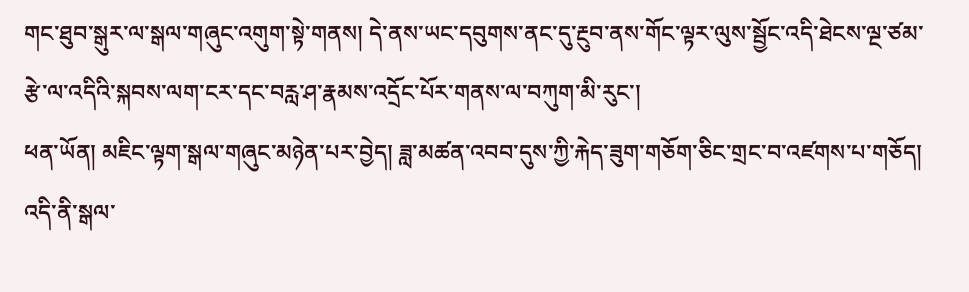གང་ཐུབ་སྒུར་ལ་སྒལ་གཞུང་འགུག་སྟེ་གནས། དེ་ནས་ཡང་དབུགས་ནང་དུ་རྔུབ་ནས་གོང་ལྟར་ལུས་སྦྱོང་འདི་ཐེངས་ལྔ་ཙམ་རྩེ་ལ་འདིའི་སྐབས་ལག་ངར་དང་བརླ་ཤ་རྣམས་འདྲོང་པོར་གནས་ལ་བཀུག་མི་རུང་།
ཕན་ཡོན། མཇིང་ལྟག་སྒལ་གཞུང་མཉེན་པར་བྱེད། ཟླ་མཚན་འབབ་དུས་ཀྱི་རྐེད་ཟུག་གཅོག་ཅིང་གྲང་བ་འཛགས་པ་གཅོད། འདི་ནི་སྒལ་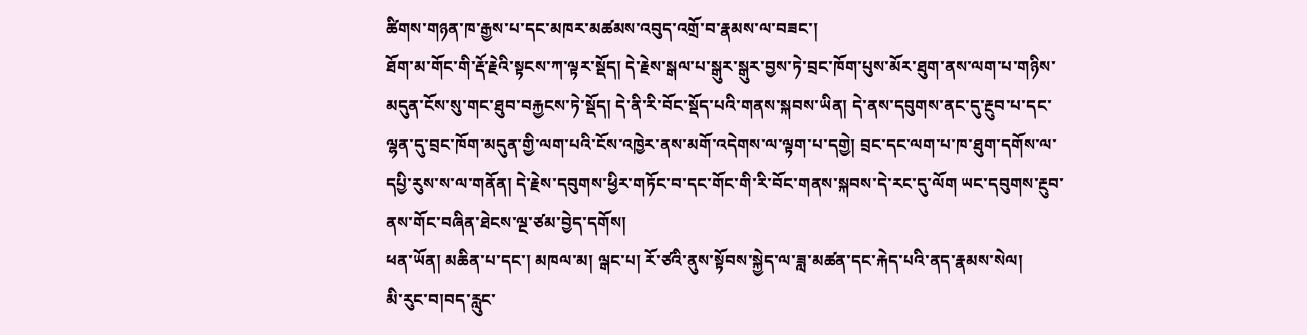ཚིགས་གཉན་ཁ་རྒྱས་པ་དང་མཁར་མཚམས་འབུད་འགྲོ་བ་རྣམས་ལ་བཟང་།
ཐོག་མ་གོང་གི་རྡོ་རྗེའི་སྟངས་ཀ་ལྟར་སྡོད། དེ་རྗེས་སྒལ་པ་སྒུར་སྒུར་བྱས་ཏེ་བྲང་ཁོག་པུས་མོར་ཐུག་ནས་ལག་པ་གཉིས་མདུན་ངོས་སུ་གང་ཐུབ་བརྐྱངས་ཏེ་སྡོད། དེ་ནི་རི་བོང་སྡོད་པའི་གནས་སྐབས་ཡིན། དེ་ནས་དབུགས་ནང་དུ་རྔུབ་པ་དང་ལྷན་དུ་བྲང་ཁོག་མདུན་གྱི་ལག་པའི་ངོས་འཁྱེར་ནས་མགོ་འདེགས་ལ་ལྟག་པ་དགྱེ། བྲང་དང་ལག་པ་ཁ་ཐུག་དགོས་ལ་དཔྱི་རུས་ས་ལ་གནོན། དེ་རྗེས་དབུགས་ཕྱིར་གཏོང་བ་དང་གོང་གི་རི་བོང་གནས་སྐབས་དེ་རང་དུ་ལོག ཡང་དབུགས་རྔུབ་ནས་གོང་བཞིན་ཐེངས་ལྔ་ཙམ་བྱེད་དགོས།
ཕན་ཡོན། མཆིན་པ་དང་། མཁལ་མ། ལྒང་པ། རོ་ཙའི་ནུས་སྟོབས་སྐྱེད་ལ་ཟླ་མཚན་དང་རྐེད་པའི་ནད་རྣམས་སེལ།
མི་རུང་བ།བད་རླུང་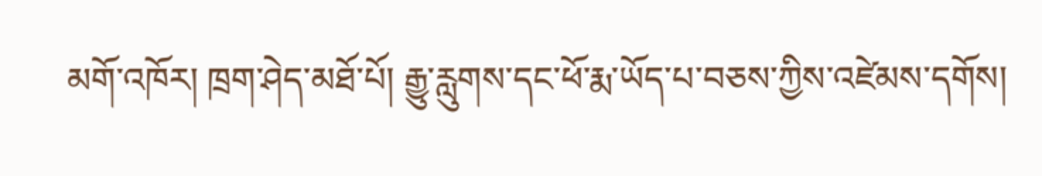མགོ་འཁོར། ཁྲག་ཤེད་མཐོ་པོ། རྒྱུ་རླུགས་དང་ཕོ་རྨ་ཡོད་པ་བཅས་ཀྱིས་འཛེམས་དགོས།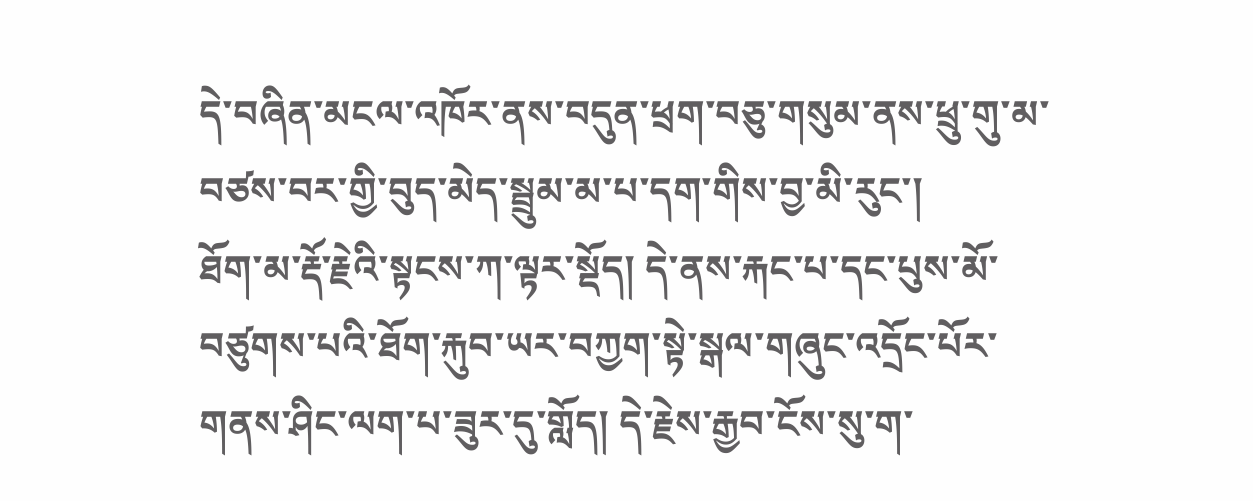དེ་བཞིན་མངལ་འཁོར་ནས་བདུན་ཕྲག་བཅུ་གསུམ་ནས་ཕྲུ་གུ་མ་བཙས་བར་གྱི་བུད་མེད་སྦྲུམ་མ་པ་དག་གིས་བྱ་མི་རུང་།
ཐོག་མ་རྡོ་རྗེའི་སྟངས་ཀ་ལྟར་སྡོད། དེ་ནས་རྐང་པ་དང་པུས་མོ་བཙུགས་པའི་ཐོག་རྐུབ་ཡར་བཀྱག་སྟེ་སྒལ་གཞུང་འདྲོང་པོར་གནས་ཤིང་ལག་པ་ཟུར་དུ་གློད། དེ་རྗེས་རྒྱབ་ངོས་སུ་ག་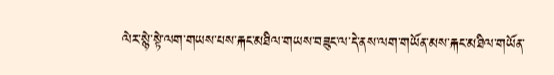ལེར་སྙེ་སྟེ་ལག་གཡས་པས་རྐང་མཐིལ་གཡས་བཟུང་ལ་དེ་ནས་ལག་གཡོན་མས་རྐང་མཐིལ་གཡོན་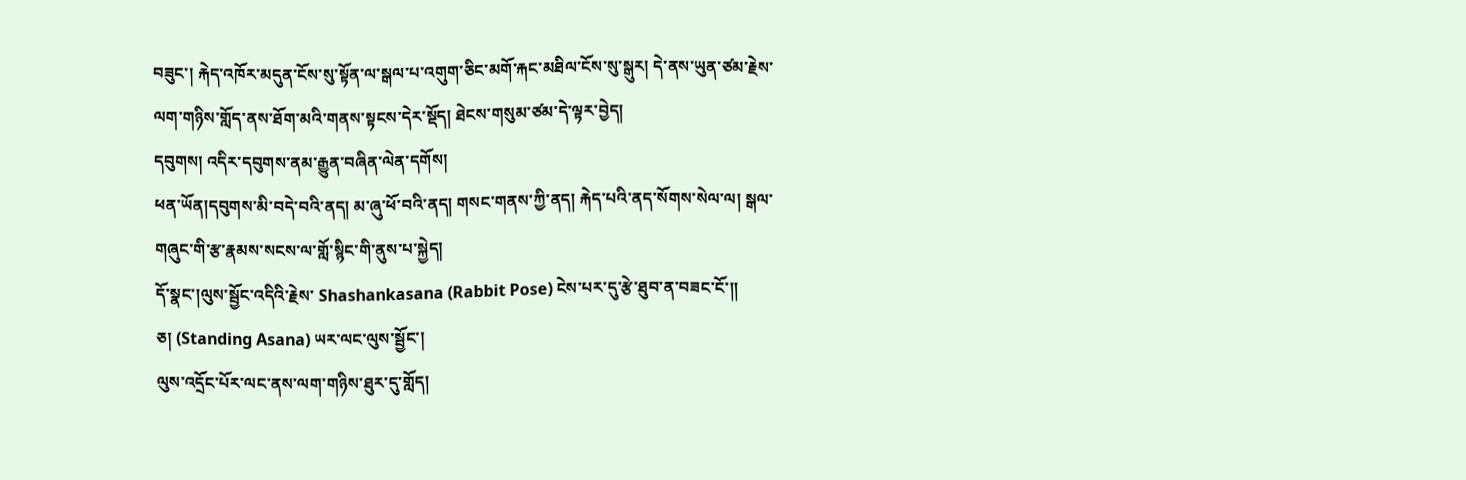བཟུང་། རྐེད་འཁོར་མདུན་ངོས་སུ་སྟོན་ལ་སྒལ་པ་འགུག་ཅིང་མགོ་རྐང་མཐིལ་ངོས་སུ་སྒུར། དེ་ནས་ཡུན་ཙམ་རྗེས་ལག་གཉིས་གློད་ནས་ཐོག་མའི་གནས་སྟངས་དེར་སྡོད། ཐེངས་གསུམ་ཙམ་དེ་ལྟར་བྱེད།
དབུགས། འདིར་དབུགས་ནམ་རྒྱུན་བཞིན་ལེན་དགོས།
ཕན་ཡོན།དབུགས་མི་བདེ་བའི་ནད། མ་ཞུ་ཕོ་བའི་ནད། གསང་གནས་ཀྱི་ནད། རྐེད་པའི་ནད་སོགས་སེལ་ལ། སྒལ་གཞུང་གི་རྩ་རྣམས་སངས་ལ་གློ་སྙིང་གི་ནུས་པ་སྐྱེད།
དོ་སྣང་།ལུས་སྦྱོང་འདིའི་རྗེས་ Shashankasana (Rabbit Pose) ངེས་པར་དུ་རྩེ་ཐུབ་ན་བཟང་ངོ་།།
ཅ། (Standing Asana) ཡར་ལང་ལུས་སྦྱོང་།
ལུས་འདྲོང་པོར་ལང་ནས་ལག་གཉིས་ཐུར་དུ་གློད།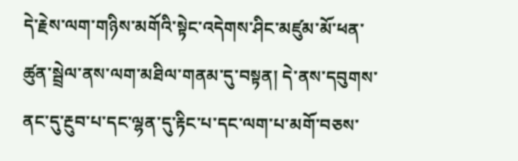དེ་རྗེས་ལག་གཉིས་མགོའི་སྟེང་འདེགས་ཤིང་མཛུམ་མོ་ཕན་ཚུན་སྦྲེལ་ནས་ལག་མཐིལ་གནམ་དུ་བསྟན། དེ་ནས་དབུགས་ནང་དུ་རྔུབ་པ་དང་ལྷན་དུ་རྟིང་པ་དང་ལག་པ་མགོ་བཅས་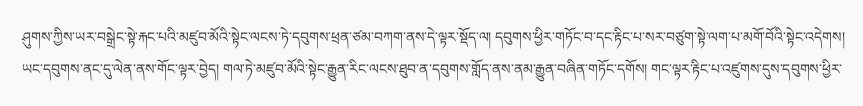ཤུགས་ཀྱིས་ཡར་བསྒྲེང་སྟེ་རྐང་པའི་མཛུབ་མོའི་སྟེང་ལངས་ཏེ་དབུགས་ཕྲན་ཙམ་བཀག་ནས་དེ་ལྟར་སྡོད་ལ། དབུགས་ཕྱིར་གཏོང་བ་དང་རྟིང་པ་སར་བཙུག་སྟེ་ལག་པ་མགོ་བོའི་སྟེང་འདེགས། ཡང་དབུགས་ནང་དུ་ལེན་ནས་གོང་ལྟར་བྱེད། གལ་ཏེ་མཛུབ་མོའི་སྟེང་རྒྱུན་རིང་ལངས་ཐུབ་ན་དབུགས་གློད་ནས་ནམ་རྒྱུན་བཞིན་གཏོང་དགོས། གང་ལྟར་རྟིང་པ་འཛུགས་དུས་དབུགས་ཕྱིར་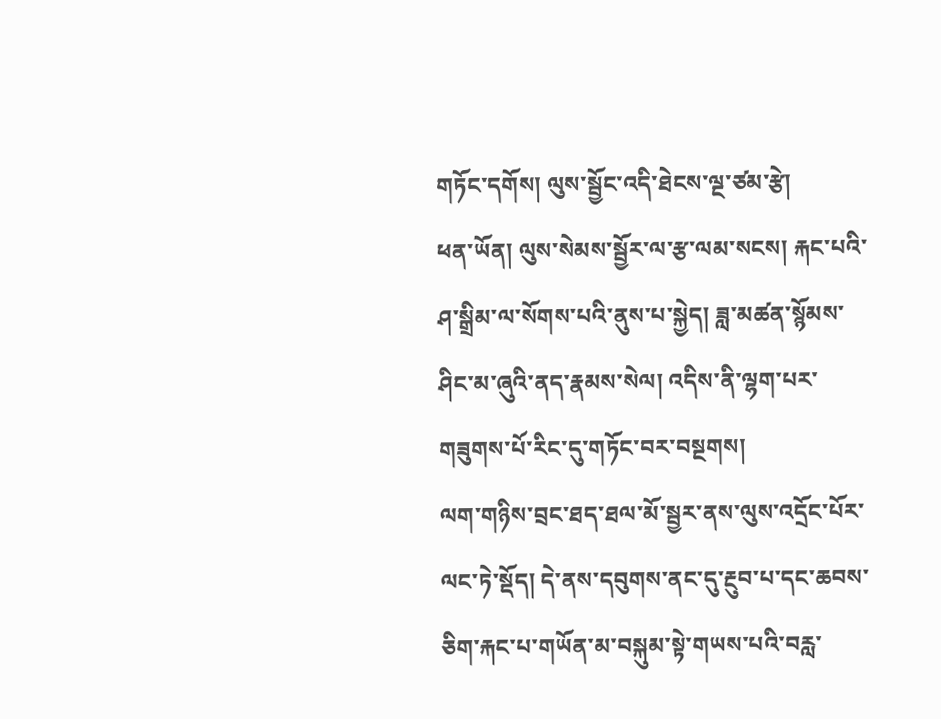གཏོང་དགོས། ལུས་སྦྱོང་འདི་ཐེངས་ལྔ་ཙམ་རྩེ།
ཕན་ཡོན། ལུས་སེམས་སྦྱོར་ལ་རྩ་ལམ་སངས། རྐང་པའི་ཤ་སྒྲིམ་ལ་སོགས་པའི་ནུས་པ་སྐྱེད། ཟླ་མཚན་སྙོམས་ཤིང་མ་ཞུའི་ནད་རྣམས་སེལ། འདིས་ནི་ལྷག་པར་གཟུགས་པོ་རིང་དུ་གཏོང་བར་བསྔགས།
ལག་གཉིས་བྲང་ཐད་ཐལ་མོ་སྦྱར་ནས་ལུས་འདྲོང་པོར་ལང་ཏེ་སྡོད། དེ་ནས་དབུགས་ནང་དུ་རྔུབ་པ་དང་ཆབས་ཅིག་རྐང་པ་གཡོན་མ་བསྐུམ་སྟེ་གཡས་པའི་བརླ་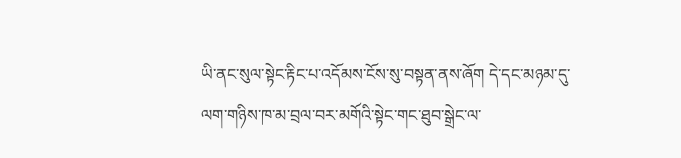ཡི་ནང་སུལ་སྟེང་རྟིང་པ་འདོམས་ངོས་སུ་བསྟན་ནས་ཞོག དེ་དང་མཉམ་དུ་ལག་གཉིས་ཁ་མ་བྲལ་བར་མགོའི་སྟེང་གང་ཐུབ་སྒྲེང་ལ་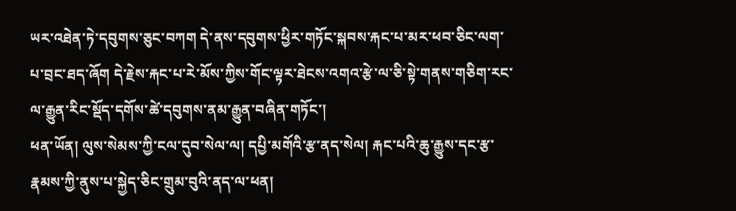ཡར་འཐེན་ཏེ་དབུགས་ཅུང་བཀག དེ་ནས་དབུགས་ཕྱིར་གཏོང་སྐབས་རྐང་པ་མར་ཕབ་ཅིང་ལག་པ་བྲང་ཐད་ཞོག དེ་རྗེས་རྐང་པ་རེ་མོས་ཀྱིས་གོང་ལྟར་ཐེངས་འགའ་རྩེ་ལ་ཅི་སྟེ་གནས་གཅིག་རང་ལ་རྒྱུན་རིང་སྡོད་དགོས་ཚེ་དབུགས་ནམ་རྒྱུན་བཞིན་གཏོང་།
ཕན་ཡོན། ལུས་སེམས་ཀྱི་ངལ་དུབ་སེལ་ལ། དཔྱི་མགོའི་རྩ་ནད་སེལ། རྐང་པའི་ཆུ་རྒྱུས་དང་རྩ་རྣམས་ཀྱི་ནུས་པ་སྐྱེད་ཅིང་གྲུམ་བུའི་ནད་ལ་ཕན།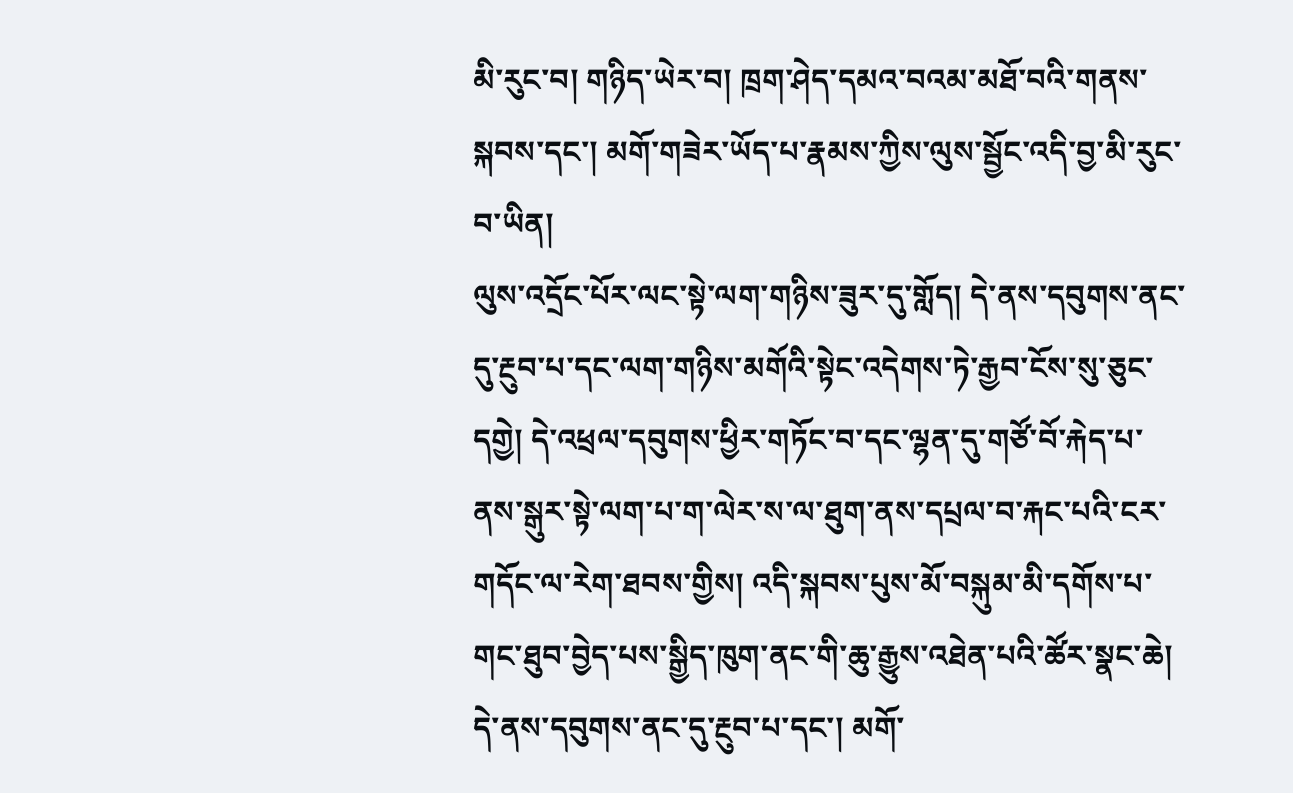མི་རུང་བ། གཉིད་ཡེར་བ། ཁྲག་ཤེད་དམའ་བའམ་མཐོ་བའི་གནས་སྐབས་དང་། མགོ་གཟེར་ཡོད་པ་རྣམས་ཀྱིས་ལུས་སྦྱོང་འདི་བྱ་མི་རུང་བ་ཡིན།
ལུས་འདྲོང་པོར་ལང་སྟེ་ལག་གཉིས་ཟུར་དུ་གློད། དེ་ནས་དབུགས་ནང་དུ་རྔུབ་པ་དང་ལག་གཉིས་མགོའི་སྟེང་འདེགས་ཏེ་རྒྱབ་ངོས་སུ་ཅུང་དགྱེ། དེ་འཕྲལ་དབུགས་ཕྱིར་གཏོང་བ་དང་ལྷན་དུ་གཙོ་བོ་རྐེད་པ་ནས་སྒུར་སྟེ་ལག་པ་ག་ལེར་ས་ལ་ཐུག་ནས་དཔྲལ་བ་རྐང་པའི་ངར་གདོང་ལ་རེག་ཐབས་གྱིས། འདི་སྐབས་པུས་མོ་བསྐུམ་མི་དགོས་པ་གང་ཐུབ་བྱེད་པས་སྒྱིད་ཁུག་ནང་གི་ཆུ་རྒྱུས་འཐེན་པའི་ཚོར་སྣང་ཆེ། དེ་ནས་དབུགས་ནང་དུ་རྔུབ་པ་དང་། མགོ་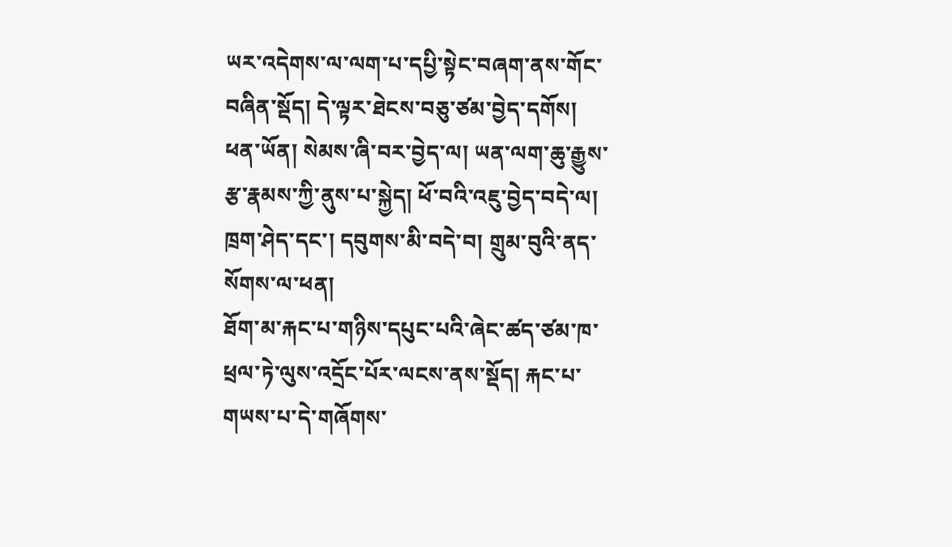ཡར་འདེགས་ལ་ལག་པ་དཔྱི་སྟེང་བཞག་ནས་གོང་བཞིན་སྡོད། དེ་ལྟར་ཐེངས་བཅུ་ཙམ་བྱེད་དགོས།
ཕན་ཡོན། སེམས་ཞི་བར་བྱེད་ལ། ཡན་ལག་ཆུ་རྒྱུས་རྩ་རྣམས་ཀྱི་ནུས་པ་སྐྱེད། ཕོ་བའི་འཇུ་བྱེད་བདེ་ལ། ཁྲག་ཤེད་དང་། དབུགས་མི་བདེ་བ། གྲུམ་བུའི་ནད་སོགས་ལ་ཕན།
ཐོག་མ་རྐང་པ་གཉིས་དཔུང་པའི་ཞེང་ཚད་ཙམ་ཁ་ཕྲལ་ཏེ་ལུས་འདྲོང་པོར་ལངས་ནས་སྡོད། རྐང་པ་གཡས་པ་དེ་གཞོགས་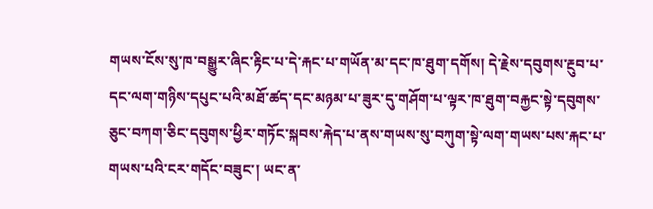གཡས་ངོས་སུ་ཁ་བསྒྱུར་ཞིང་རྟིང་པ་དེ་རྐང་པ་གཡོན་མ་དང་ཁ་ཐུག་དགོས། དེ་རྗེས་དབུགས་རྔུབ་པ་དང་ལག་གཉིས་དཔུང་པའི་མཐོ་ཚད་དང་མཉམ་པ་ཟུར་དུ་གཤོག་པ་ལྟར་ཁ་ཐུག་བརྐྱང་སྟེ་དབུགས་ཅུང་བཀག་ཅིང་དབུགས་ཕྱིར་གཏོང་སྐབས་རྐེད་པ་ནས་གཡས་སུ་བཀུག་སྟེ་ལག་གཡས་པས་རྐང་པ་གཡས་པའི་ངར་གདོང་བཟུང་། ཡང་ན་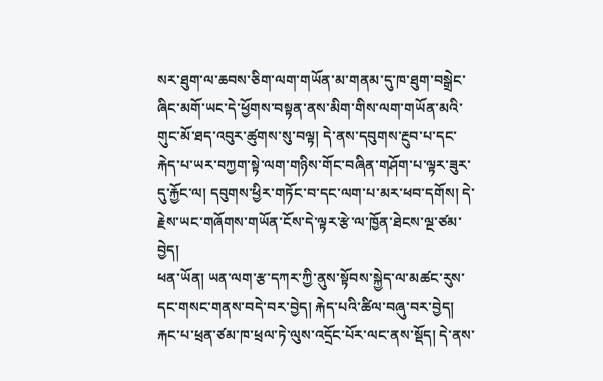སར་ཐུག་ལ་ཆབས་ཅིག་ལག་གཡོན་མ་གནམ་དུ་ཁ་ཐུག་བསྒྲེང་ཞིང་མགོ་ཡང་དེ་ཕྱོགས་བསྟན་ནས་མིག་གིས་ལག་གཡོན་མའི་གུང་མོ་ཐད་འབུར་ཚུགས་སུ་བལྟ། དེ་ནས་དབུགས་རྔུབ་པ་དང་རྐེད་པ་ཡར་བཀྱག་སྟེ་ལག་གཉིས་གོང་བཞིན་གཤོག་པ་ལྟར་ཟུར་དུ་རྐྱོང་ལ། དབུགས་ཕྱིར་གཏོང་བ་དང་ལག་པ་མར་ཕབ་དགོས། དེ་རྗེས་ཡང་གཞོགས་གཡོན་ངོས་དེ་ལྟར་རྩེ་ལ་ཁྱོན་ཐེངས་ལྔ་ཙམ་བྱེད།
ཕན་ཡོན། ཡན་ལག་རྩ་དཀར་ཀྱི་ནུས་སྟོབས་སྐྱེད་ལ་མཚང་རུས་དང་གསང་གནས་བདེ་བར་བྱེད། རྐེད་པའི་ཚིལ་བཞུ་བར་བྱེད།
རྐང་པ་ཕྲན་ཙམ་ཁ་ཕྲལ་ཏེ་ལུས་འདྲོང་པོར་ལང་ནས་སྡོད། དེ་ནས་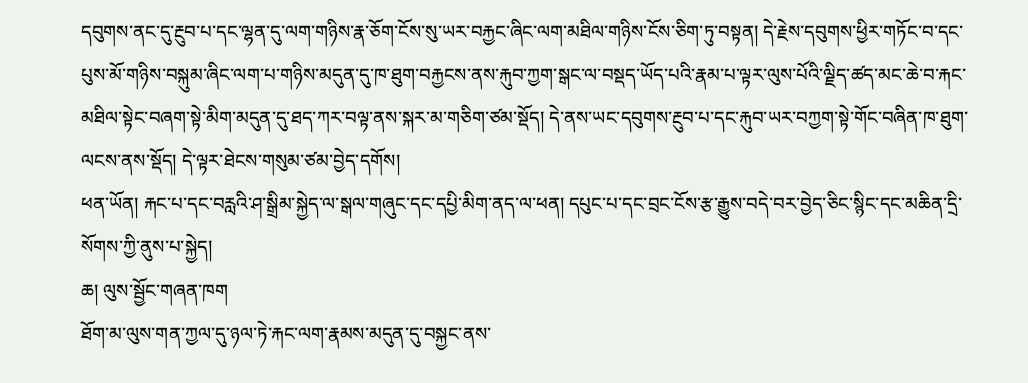དབུགས་ནང་དུ་རྔུབ་པ་དང་ལྷན་དུ་ལག་གཉིས་རྣ་ཅོག་ངོས་སུ་ཡར་བརྐྱང་ཞིང་ལག་མཐིལ་གཉིས་ངོས་ཅིག་ཏུ་བསྟན། དེ་རྗེས་དབུགས་ཕྱིར་གཏོང་བ་དང་པུས་མོ་གཉིས་བསྐུམ་ཞིང་ལག་པ་གཉིས་མདུན་དུ་ཁ་ཐུག་བརྐྱངས་ནས་རྐུབ་ཀྱག་སྒང་ལ་བསྡད་ཡོད་པའི་རྣམ་པ་ལྟར་ལུས་པོའི་ལྗིད་ཚད་མང་ཆེ་བ་རྐང་མཐིལ་སྟེང་བཞག་སྟེ་མིག་མདུན་དུ་ཐད་ཀར་བལྟ་ནས་སྐར་མ་གཅིག་ཙམ་སྡོད། དེ་ནས་ཡང་དབུགས་རྔུབ་པ་དང་རྐུབ་ཡར་བཀྱག་སྟེ་གོང་བཞིན་ཁ་ཐུག་ལངས་ནས་སྡོད། དེ་ལྟར་ཐེངས་གསུམ་ཙམ་བྱེད་དགོས།
ཕན་ཡོན། རྐང་པ་དང་བརླའི་ཤ་སྒྲིམ་སྐྱེད་ལ་སྒལ་གཞུང་དང་དཔྱི་མིག་ནད་ལ་ཕན། དཔུང་པ་དང་བྲང་ངོས་རྩ་རྒྱུས་བདེ་བར་བྱེད་ཅིང་སྙིང་དང་མཆིན་དྲི་སོགས་ཀྱི་ནུས་པ་སྐྱེད།
ཆ། ལུས་སྦྱོང་གཞན་ཁག
ཐོག་མ་ལུས་གན་ཀྱལ་དུ་ཉལ་ཏེ་རྐང་ལག་རྣམས་མདུན་དུ་བསྐྱང་ནས་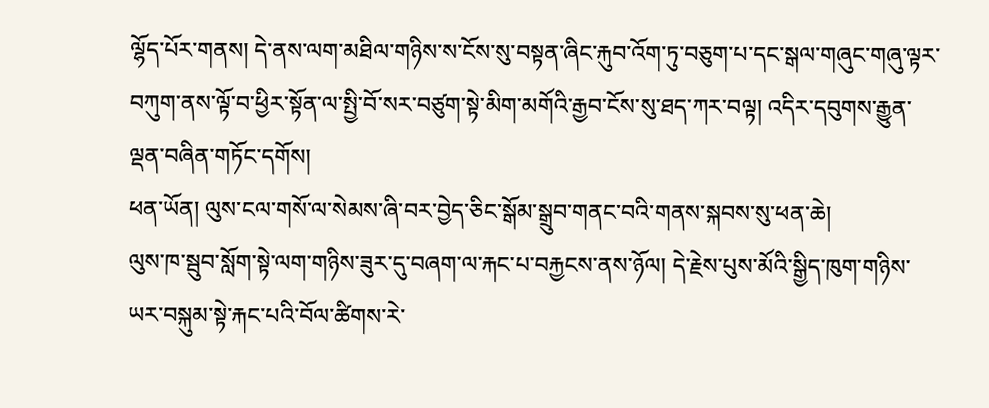ལྷོད་པོར་གནས། དེ་ནས་ལག་མཐིལ་གཉིས་ས་ངོས་སུ་བསྟན་ཞིང་རྐུབ་འོག་ཏུ་བཅུག་པ་དང་སྒལ་གཞུང་གཞུ་ལྟར་བཀུག་ནས་ལྟོ་བ་ཕྱིར་སྟོན་ལ་སྤྱི་བོ་སར་བཙུག་སྟེ་མིག་མགོའི་རྒྱབ་ངོས་སུ་ཐད་ཀར་བལྟ། འདིར་དབུགས་རྒྱུན་ལྡན་བཞིན་གཏོང་དགོས།
ཕན་ཡོན། ལུས་ངལ་གསོ་ལ་སེམས་ཞི་བར་བྱེད་ཅིང་སྒོམ་སྒྲུབ་གནང་བའི་གནས་སྐབས་སུ་ཕན་ཆེ།
ལུས་ཁ་སྦུབ་སློག་སྟེ་ལག་གཉིས་ཟུར་དུ་བཞག་ལ་རྐང་པ་བརྐྱངས་ནས་ཉོལ། དེ་རྗེས་པུས་མོའི་སྒྱིད་ཁུག་གཉིས་ཡར་བསྐུམ་སྟེ་རྐང་པའི་བོལ་ཚིགས་རེ་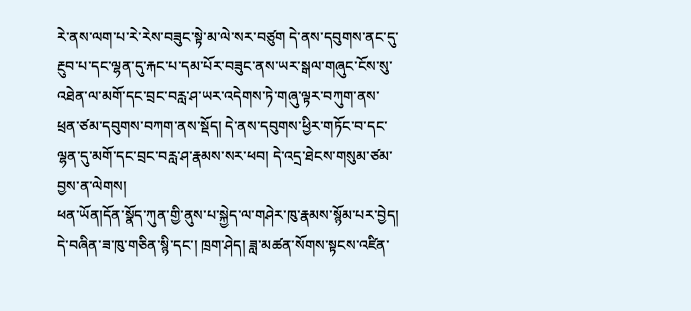རེ་ནས་ལག་པ་རེ་རེས་བཟུང་སྟེ་མ་ལེ་སར་བཙུག དེ་ནས་དབུགས་ནང་དུ་རྔུབ་པ་དང་ལྷན་དུ་རྐང་པ་དམ་པོར་བཟུང་ནས་ཡར་སྒལ་གཞུང་ངོས་སུ་འཐེན་ལ་མགོ་དང་བྲང་བརླ་ཤ་ཡར་འདེགས་ཏེ་གཞུ་ལྟར་བཀུག་ནས་ཕྲན་ཙམ་དབུགས་བཀག་ནས་སྡོད། དེ་ནས་དབུགས་ཕྱིར་གཏོང་བ་དང་ལྷན་དུ་མགོ་དང་བྲང་བརླ་ཤ་རྣམས་སར་ཕབ། དེ་འདྲ་ཐེངས་གསུམ་ཙམ་བྱས་ན་ལེགས།
ཕན་ཡོན།དོན་སྣོད་ཀུན་གྱི་ནུས་པ་སྐྱེད་ལ་གཤེར་ཁུ་རྣམས་སྙོམ་པར་བྱེད། དེ་བཞིན་ཟ་ཁུ་གཅིན་སྙི་དང་། ཁྲག་ཤེད། ཟླ་མཚན་སོགས་སྟངས་འཛིན་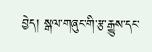བྱེད། སྒལ་གཞུང་གི་རྩ་རྒྱུས་དང་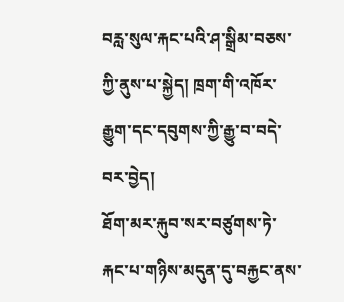བརླ་སུལ་རྐང་པའི་ཤ་སྒྲིམ་བཅས་ཀྱི་ནུས་པ་སྐྱེད། ཁྲག་གི་འཁོར་རྒྱུག་དང་དབུགས་ཀྱི་རྒྱུ་བ་བདེ་བར་བྱེད།
ཐོག་མར་རྐུབ་སར་བཙུགས་ཏེ་རྐང་པ་གཉིས་མདུན་དུ་བརྐྱང་ནས་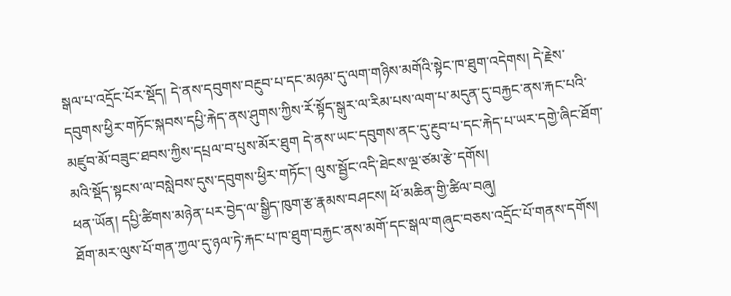སྒལ་པ་འདྲོང་པོར་སྡོད། དེ་ནས་དབུགས་བརྔུབ་པ་དང་མཉམ་དུ་ལག་གཉིས་མགོའི་སྟེང་ཁ་ཐུག་འདེགས། དེ་རྗེས་དབུགས་ཕྱིར་གཏོང་སྐབས་དཔྱི་རྐེད་ནས་ཤུགས་ཀྱིས་རོ་སྟོད་སྒུར་ལ་རིམ་པས་ལག་པ་མདུན་དུ་བརྐྱང་ནས་རྐང་པའི་མཛུབ་མོ་བཟུང་ཐབས་ཀྱིས་དཔྲལ་བ་པུས་མོར་ཐུག དེ་ནས་ཡང་དབུགས་ནང་དུ་རྔུབ་པ་དང་རྐེད་པ་ཡར་དགྱེ་ཞིང་ཐོག་མའི་སྡོད་སྟངས་ལ་བསླེབས་དུས་དབུགས་ཕྱིར་གཏོང་། ལུས་སྦྱོང་འདི་ཐེངས་ལྔ་ཙམ་རྩེ་དགོས།
ཕན་ཡོན། དཔྱི་ཚིགས་མཉེན་པར་བྱེད་ལ་སྒྱིད་ཁུག་རྩ་རྣམས་བཤངས། ཕོ་མཆིན་གྱི་ཚིལ་བཞུ།
ཐོག་མར་ལུས་པོ་གན་ཀྱལ་དུ་ཉལ་ཏེ་རྐང་པ་ཁ་ཐུག་བརྐྱང་ནས་མགོ་དང་སྒལ་གཞུང་བཅས་འདྲོང་པོ་གནས་དགོས།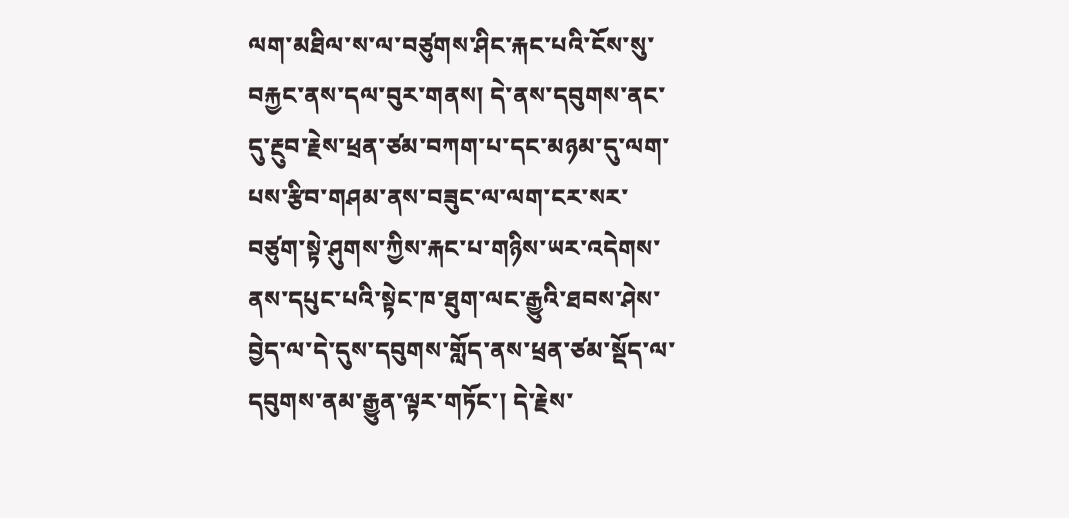ལག་མཐིལ་ས་ལ་བཙུགས་ཤིང་རྐང་པའི་ངོས་སུ་བརྐྱང་ནས་དལ་བུར་གནས། དེ་ནས་དབུགས་ནང་དུ་རྔུབ་རྗེས་ཕྲན་ཙམ་བཀག་པ་དང་མཉམ་དུ་ལག་པས་རྩིབ་གཤམ་ནས་བཟུང་ལ་ལག་ངར་སར་བཙུག་སྟེ་ཤུགས་ཀྱིས་རྐང་པ་གཉིས་ཡར་འདེགས་ནས་དཔུང་པའི་སྟེང་ཁ་ཐུག་ལང་རྒྱུའི་ཐབས་ཤེས་བྱེད་ལ་དེ་དུས་དབུགས་གློད་ནས་ཕྲན་ཙམ་སྡོད་ལ་དབུགས་ནམ་རྒྱུན་ལྟར་གཏོང་། དེ་རྗེས་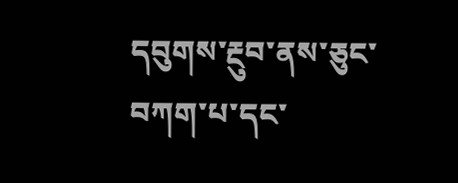དབུགས་རྔུབ་ནས་ཅུང་བཀག་པ་དང་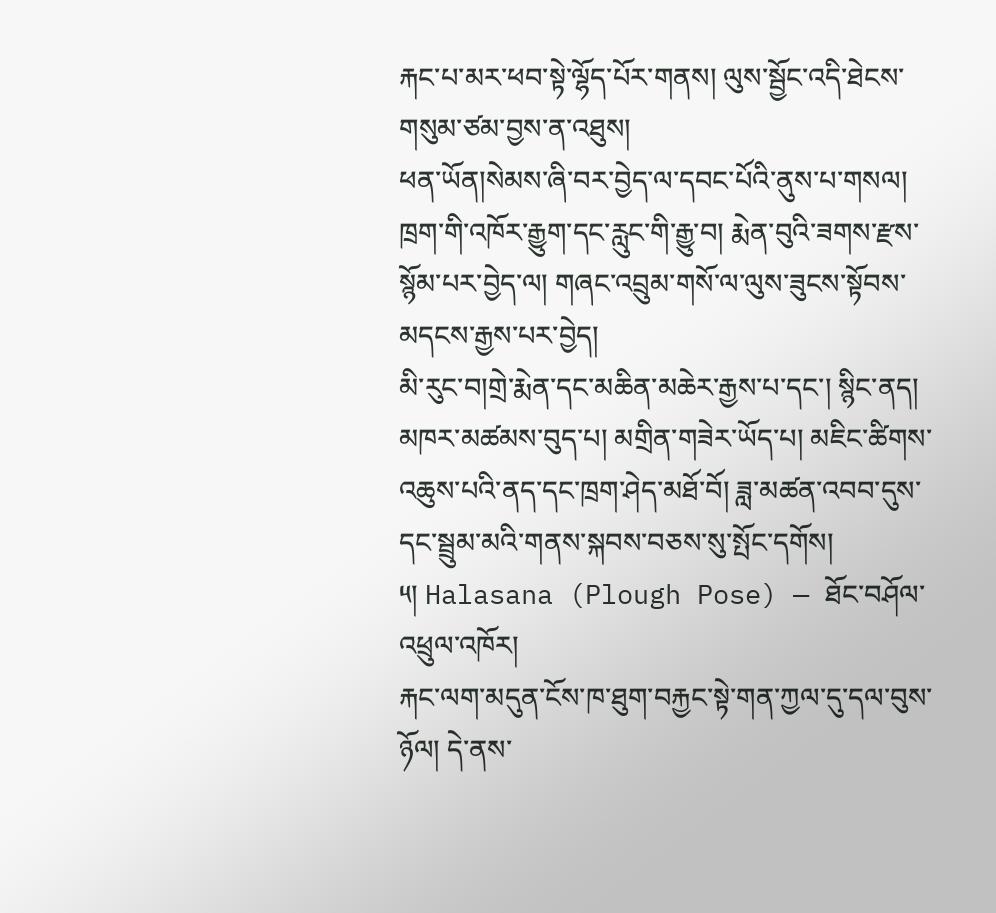རྐང་པ་མར་ཕབ་སྟེ་ལྷོད་པོར་གནས། ལུས་སྦྱོང་འདི་ཐེངས་གསུམ་ཙམ་བྱས་ན་འཐུས།
ཕན་ཡོན།སེམས་ཞི་བར་བྱེད་ལ་དབང་པོའི་ནུས་པ་གསལ། ཁྲག་གི་འཁོར་རྒྱུག་དང་རླུང་གི་རྒྱུ་བ། རྨེན་བུའི་ཟགས་རྫས་སྙོམ་པར་བྱེད་ལ། གཞང་འབྲུམ་གསོ་ལ་ལུས་ཟུངས་སྟོབས་མདངས་རྒྱས་པར་བྱེད།
མི་རུང་བ།གྲེ་རྨེན་དང་མཆིན་མཆེར་རྒྱས་པ་དང་། སྙིང་ནད། མཁར་མཚམས་བུད་པ། མགྲིན་གཟེར་ཡོད་པ། མཇིང་ཚིགས་འཆུས་པའི་ནད་དང་ཁྲག་ཤེད་མཐོ་བོ། ཟླ་མཚན་འབབ་དུས་དང་སྦྲུམ་མའི་གནས་སྐབས་བཅས་སུ་སྤོང་དགོས།
༥། Halasana (Plough Pose) — ཐོང་བཤོལ་འཕྲུལ་འཁོར།
རྐང་ལག་མདུན་ངོས་ཁ་ཐུག་བརྐྱང་སྟེ་གན་ཀྱལ་དུ་དལ་བུས་ཉོལ། དེ་ནས་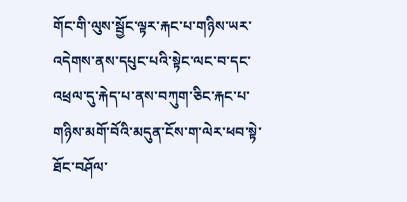གོང་གི་ལུས་སྦྱོང་ལྟར་རྐང་པ་གཉིས་ཡར་འདེགས་ནས་དཔུང་པའི་སྟེང་ལང་བ་དང་འཕྲལ་དུ་རྐེད་པ་ནས་བཀུག་ཅིང་རྐང་པ་གཉིས་མགོ་བོའི་མདུན་ངོས་ག་ལེར་ཕབ་སྟེ་ཐོང་བཤོལ་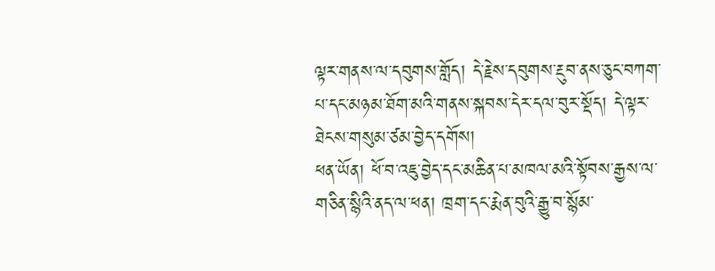ལྟར་གནས་ལ་དབུགས་གློད། དེ་རྗེས་དབུགས་རྔུབ་ནས་ཅུང་བཀག་པ་དང་མཉམ་ཐོག་མའི་གནས་སྐབས་དེར་དལ་བུར་སྡོད། དེ་ལྟར་ཐེངས་གསུམ་ཙམ་བྱེད་དགོས།
ཕན་ཡོན། ཕོ་བ་འཇུ་བྱེད་དང་མཆིན་པ་མཁལ་མའི་སྟོབས་རྒྱས་ལ་གཅིན་སྙིའི་ནད་ལ་ཕན། ཁྲག་དང་རྨེན་བུའི་རྒྱུ་བ་སྙོམ་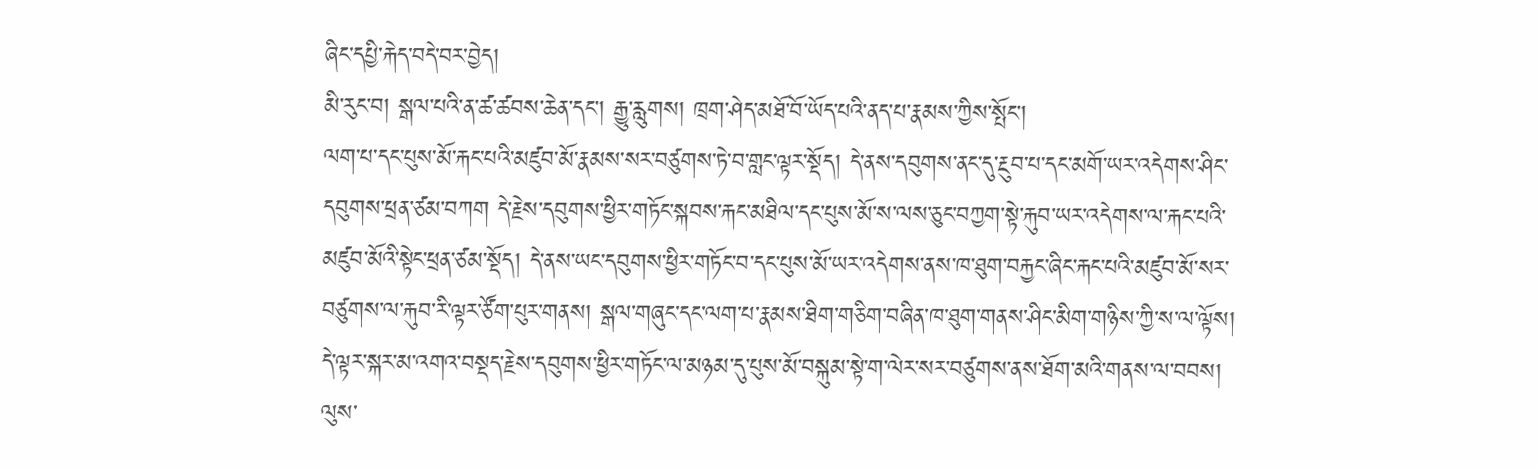ཞིང་དཔྱི་རྐེད་བདེ་བར་བྱེད།
མི་རུང་བ། སྒལ་པའི་ན་ཚ་ཚབས་ཆེན་དང་། རྒྱུ་རླུགས། ཁྲག་ཤེད་མཐོ་བོ་ཡོད་པའི་ནད་པ་རྣམས་ཀྱིས་སྤོང་།
ལག་པ་དང་པུས་མོ་རྐང་པའི་མཛུབ་མོ་རྣམས་སར་བཙུགས་ཏེ་བ་གླང་ལྟར་སྡོད། དེ་ནས་དབུགས་ནང་དུ་རྔུབ་པ་དང་མགོ་ཡར་འདེགས་ཤིང་དབུགས་ཕྲན་ཙམ་བཀག དེ་རྗེས་དབུགས་ཕྱིར་གཏོང་སྐབས་རྐང་མཐིལ་དང་པུས་མོ་ས་ལས་ཅུང་བཀྱག་སྟེ་རྐུབ་ཡར་འདེགས་ལ་རྐང་པའི་མཛུབ་མོའི་སྟེང་ཕྲན་ཙམ་སྡོད། དེ་ནས་ཡང་དབུགས་ཕྱིར་གཏོང་བ་དང་པུས་མོ་ཡར་འདེགས་ནས་ཁ་ཐུག་བརྐྱང་ཞིང་རྐང་པའི་མཛུབ་མོ་སར་བཙུགས་ལ་རྐུབ་རི་ལྟར་ཙོག་པུར་གནས། སྒལ་གཞུང་དང་ལག་པ་རྣམས་ཐིག་གཅིག་བཞིན་ཁ་ཐུག་གནས་ཤིང་མིག་གཉིས་ཀྱི་ས་ལ་ལྟོས། དེ་ལྟར་སྐར་མ་འགའ་བསྡད་རྗེས་དབུགས་ཕྱིར་གཏོང་ལ་མཉམ་དུ་པུས་མོ་བསྐུམ་སྟེ་ག་ལེར་སར་བཙུགས་ནས་ཐོག་མའི་གནས་ལ་བབས། ལུས་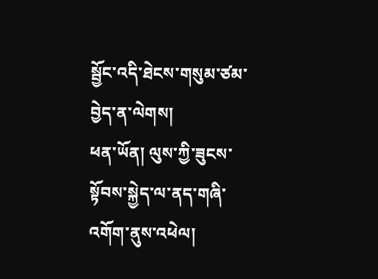སྦྱོང་འདི་ཐེངས་གསུམ་ཙམ་བྱེད་ན་ལེགས།
ཕན་ཡོན། ལུས་ཀྱི་ཟུངས་སྟོབས་སྐྱེད་ལ་ནད་གཞི་འགོག་ནུས་འཕེལ།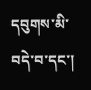དབུགས་མི་བདེ་བ་དང་།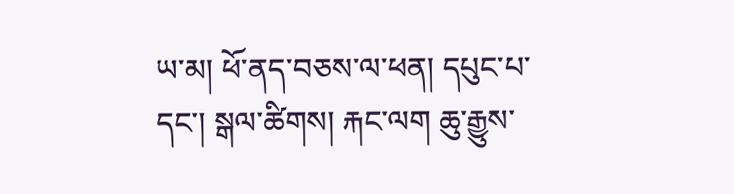ཡ་མ། ཕོ་ནད་བཅས་ལ་ཕན། དཔུང་པ་དང་། སྒལ་ཚིགས། རྐང་ལག ཆུ་རྒྱུས་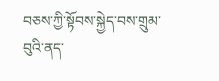བཅས་ཀྱི་སྟོབས་སྐྱེད་བས་གྲུམ་བུའི་ནད་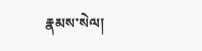རྣམས་སེལ།